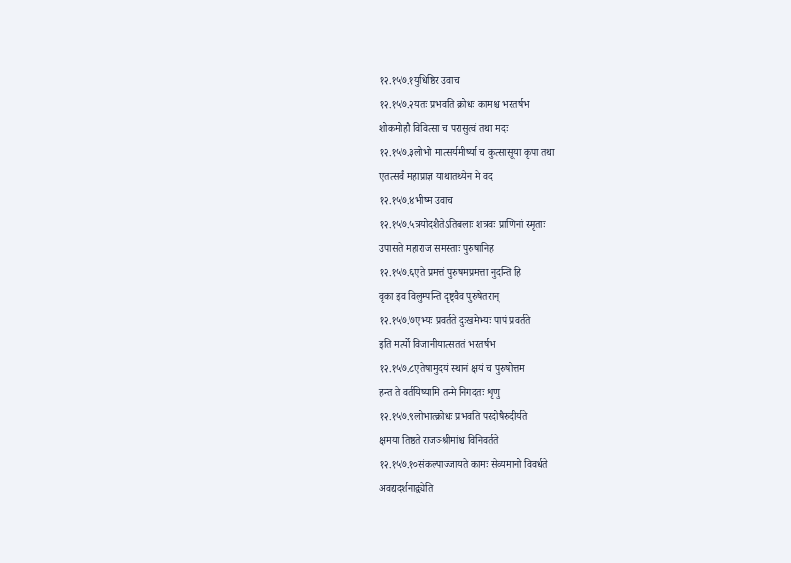१२.१५७.१युधिष्ठिर उवाच
१२.१५७.२यतः प्रभवति क्रोधः कामश्च भरतर्षभ
शोकमोहौ विवित्सा च परासुत्वं तथा मदः
१२.१५७.३लोभो मात्सर्यमीर्ष्या च कुत्सासूया कृपा तथा
एतत्सर्वं महाप्राज्ञ याथातथ्येन मे वद
१२.१५७.४भीष्म उवाच
१२.१५७.५त्रयोदशैतेऽतिबलाः शत्रवः प्राणिनां स्मृताः
उपासते महाराज समस्ताः पुरुषानिह
१२.१५७.६एते प्रमत्तं पुरुषमप्रमत्ता नुदन्ति हि
वृका इव विलुम्पन्ति दृष्ट्वैव पुरुषेतरान्
१२.१५७.७एभ्यः प्रवर्तते दुःखमेभ्यः पापं प्रवर्तते
इति मर्त्यो विजानीयात्सततं भरतर्षभ
१२.१५७.८एतेषामुदयं स्थानं क्षयं च पुरुषोत्तम
हन्त ते वर्तयिष्यामि तन्मे निगदतः शृणु
१२.१५७.९लोभात्क्रोधः प्रभवति परदोषैरुदीर्यते
क्षमया तिष्ठते राजञ्श्रीमांश्च विनिवर्तते
१२.१५७.१०संकल्पाज्जायते कामः सेव्यमानो विवर्धते
अवद्यदर्शनाद्व्येति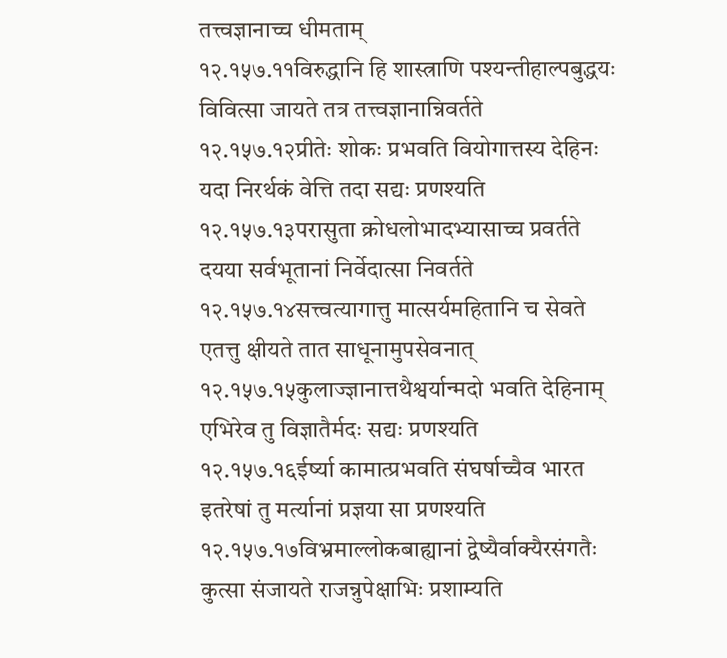तत्त्वज्ञानाच्च धीमताम्
१२.१५७.११विरुद्धानि हि शास्त्राणि पश्यन्तीहाल्पबुद्धयः
विवित्सा जायते तत्र तत्त्वज्ञानान्निवर्तते
१२.१५७.१२प्रीतेः शोकः प्रभवति वियोगात्तस्य देहिनः
यदा निरर्थकं वेत्ति तदा सद्यः प्रणश्यति
१२.१५७.१३परासुता क्रोधलोभादभ्यासाच्च प्रवर्तते
दयया सर्वभूतानां निर्वेदात्सा निवर्तते
१२.१५७.१४सत्त्वत्यागात्तु मात्सर्यमहितानि च सेवते
एतत्तु क्षीयते तात साधूनामुपसेवनात्
१२.१५७.१५कुलाज्ज्ञानात्तथैश्वर्यान्मदो भवति देहिनाम्
एभिरेव तु विज्ञातैर्मदः सद्यः प्रणश्यति
१२.१५७.१६ईर्ष्या कामात्प्रभवति संघर्षाच्चैव भारत
इतरेषां तु मर्त्यानां प्रज्ञया सा प्रणश्यति
१२.१५७.१७विभ्रमाल्लोकबाह्यानां द्वेष्यैर्वाक्यैरसंगतैः
कुत्सा संजायते राजन्नुपेक्षाभिः प्रशाम्यति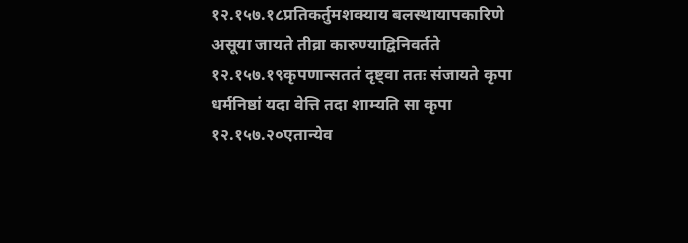१२.१५७.१८प्रतिकर्तुमशक्याय बलस्थायापकारिणे
असूया जायते तीव्रा कारुण्याद्विनिवर्तते
१२.१५७.१९कृपणान्सततं दृष्ट्वा ततः संजायते कृपा
धर्मनिष्ठां यदा वेत्ति तदा शाम्यति सा कृपा
१२.१५७.२०एतान्येव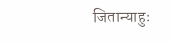जितान्याहुः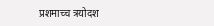प्रशमाच्च त्रयोदश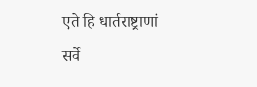एते हि धार्तराष्ट्राणां सर्वे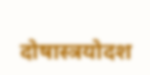दोषास्त्रयोदश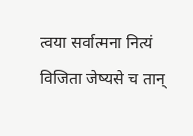त्वया सर्वात्मना नित्यं विजिता जेष्यसे च तान्